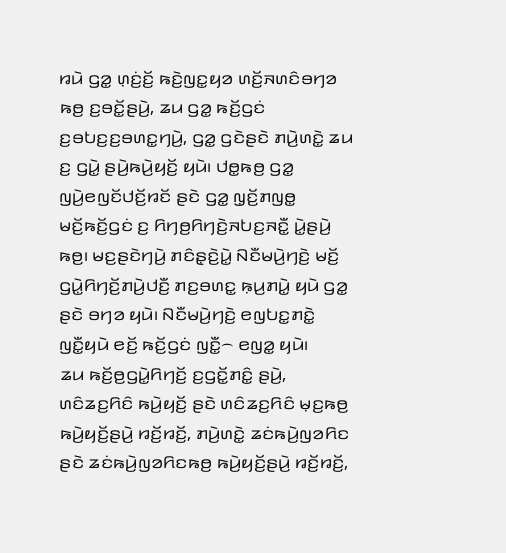ꤙꤣꤧ ꤞꤤ꤭ ꤛ꤫ꤢꤦ꤬ꤢꤩ꤬ ꤒꤢꤧ꤬ꤜꤢ꤭ꤟꤤ ꤛꤢꤩ꤬ꤏꤛꤢꤨꤋꤚꤤ ꤒꤥ꤬ ꤢ꤬ꤋꤢꤩ꤭ꤔꤣꤧ꤬, ꤘꤣ ꤞꤤ꤭ ꤒꤢꤩ꤬ꤞꤢꤦ ꤢ꤬ꤋꤝꤢ꤬ꤢ꤬ꤋꤛꤢ꤭ꤚꤣꤧ꤬, ꤞꤤ꤭ ꤞꤢꤧꤔꤢꤧ ꤊꤣꤧ꤬ꤛꤢꤧ꤭ ꤘꤣ ꤢ꤬ ꤞꤣꤧ꤭ ꤔꤣꤧ꤬ꤒꤣꤧ꤬ꤟꤢꤩ꤬ ꤟꤣꤧ꤯ ꤓꤥ꤭ꤒꤥ꤬ ꤞꤤ꤭ ꤜꤣꤧ꤬ꤕꤜꤢꤩꤓꤢꤩ꤬ꤙꤢꤩ ꤔꤢꤧ ꤞꤤ꤭ ꤜ꤫ꤢꤩ꤬ꤊꤜꤥ꤭ ꤗꤢꤩ꤬ꤒꤢꤩ꤬ꤞꤢꤦ ꤢ꤬ ꤖꤚꤥ꤬ꤖꤚꤢꤧ꤬ꤏꤝꤢ꤬ꤏꤢꤪ꤭ ꤣꤧ꤭ꤔꤣꤧ꤬ ꤒꤥ꤬꤯ ꤗꤢ꤬ꤔꤢꤧꤚꤣꤧ꤬ ꤊꤢꤨꤔ꤫ꤢꤧ꤬ꤣꤧ꤭ ꤡꤢꤪꤗꤣꤧ꤬ꤚꤢꤧ꤬ ꤗꤢꤩ꤬ ꤞꤣꤧ꤭ꤖꤚꤢꤩ꤬ꤊꤣꤧ꤬ꤓꤢꤪ꤬ ꤊꤢ꤬ꤋꤛꤢ꤭ ꤒ꤫ꤣ꤬ꤊꤣꤧ꤭ ꤟꤣꤧ ꤞꤤ꤭ ꤔꤢꤧ ꤋꤚꤤ ꤟꤣꤧ꤯ ꤡꤢꤪꤗꤣꤧ꤬ꤚꤢꤧ꤬ ꤕꤜꤝꤢ꤭ꤊꤢꤧ꤭ ꤜꤢꤪ꤭ꤟꤣꤧ ꤕꤢꤩ꤬ ꤒꤢꤩ꤬ꤞꤢꤦ ꤜꤢꤪ꤭꤮ ꤕꤜꤤ꤭ ꤟꤣꤧ꤯
ꤘꤣ ꤒꤢꤩ꤬ꤥ꤬ꤞꤣꤧ꤭ꤖꤚꤢꤩ꤬ ꤢ꤬ꤞꤢꤩ꤭ꤊꤢꤨ꤭ ꤔꤣꤧ꤬, ꤛꤢꤨꤘꤢ꤬ꤖꤢꤨ ꤒꤣꤧ꤬ꤟꤢꤩ꤬ ꤔꤢꤧ ꤛꤢꤨꤘꤢ꤬ꤖꤢꤨ ꤗ꤫ꤢ꤬ꤒꤥ꤬ ꤒꤣꤧ꤬ꤟꤢꤩ꤬ꤔꤣꤧ꤬ ꤙꤢꤩ꤬ꤙꤢꤩ꤬, ꤊꤣꤧ꤬ꤛꤢꤧ꤭ ꤘꤢꤦꤒꤣꤧ꤬ꤜꤤꤖꤢ ꤔꤢꤧ ꤘꤢꤦꤒꤣꤧ꤬ꤜꤤꤖꤢꤒꤥ꤬ ꤒꤣꤧ꤬ꤟꤢꤩ꤬ꤔꤣꤧ꤬ ꤙꤢꤩ꤬ꤙꤢꤩ꤬,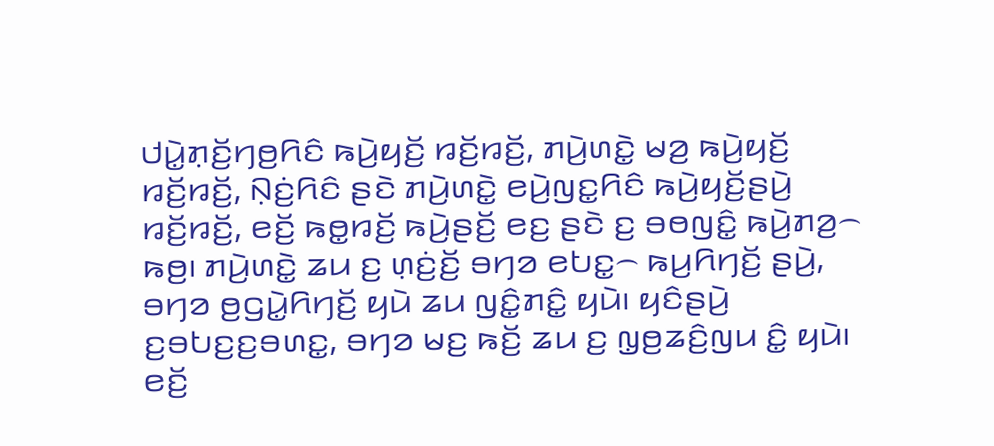ꤓꤣꤧ꤭ꤊ꤫ꤢꤩ꤬ꤚꤥ꤬ꤖꤢꤨ ꤒꤣꤧ꤬ꤟꤢꤩ꤬ ꤙꤢꤩ꤬ꤙꤢꤩ꤬, ꤊꤣꤧ꤬ꤛꤢꤧ꤭ ꤗꤤ꤬ ꤒꤣꤧ꤬ꤟꤢꤩ꤬ ꤙꤢꤩ꤬ꤙꤢꤩ꤬, ꤡ꤫ꤢꤦ꤬ꤖꤢꤨ ꤔꤢꤧ ꤊꤣꤧ꤬ꤛꤢꤧ꤭ ꤕꤣꤧ꤬ꤜꤢ꤭ꤖꤢꤨ ꤒꤣꤧ꤬ꤟꤢꤩ꤬ꤔꤣꤧ꤬ ꤙꤢꤩ꤬ꤙꤢꤩ꤬, ꤕꤢꤩ꤬ ꤒꤥ꤭ꤙꤢꤩ꤬ ꤒꤣꤧ꤬ꤔꤢꤩ꤬ ꤕꤢ꤬ ꤔꤢꤧ ꤢ꤬ ꤋꤥꤜꤢꤨ꤭ ꤒꤣꤧ꤬ꤊꤤ꤬꤮ ꤒꤥ꤬꤯ ꤊꤣꤧ꤬ꤛꤢꤧ꤭ ꤘꤣ ꤢ꤬ ꤛ꤫ꤢꤦ꤬ꤢꤩ꤬ ꤋꤚꤤ ꤕꤝꤢ꤭꤮ ꤒꤣ꤬ꤖꤚꤢꤩ꤬ ꤔꤣꤧ꤬, ꤋꤚꤤ ꤥ꤬ꤞꤣꤧ꤭ꤖꤚꤢꤩ꤬ ꤟꤣꤧ ꤘꤣ ꤜꤢꤨ꤭ꤊꤢꤨ꤭ ꤟꤣꤧ꤯ ꤟꤢꤨꤔꤣꤧ꤬ ꤢ꤬ꤋꤝꤢ꤬ꤢ꤬ꤋꤛꤢ꤭, ꤋꤚꤤ ꤗꤢ꤬ ꤒꤢꤩ꤬ ꤘꤣ ꤢ꤬ ꤜ꤫ꤥ꤬ꤘꤢꤨ꤬ꤜꤣ ꤢꤨ꤭ ꤟꤣꤧ꤯
ꤕꤢꤩ꤬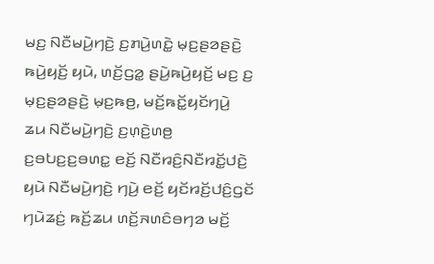ꤗꤢ꤬ ꤡꤢꤪꤗꤣꤧ꤬ꤚꤢꤧ꤬ ꤢ꤬ꤊꤣꤧ꤬ꤛꤢꤧ꤭ ꤗ꤫ꤢ꤬ꤔꤤꤔꤢꤧ꤬ ꤒꤣꤧ꤬ꤟꤢꤩ꤬ ꤟꤣꤧ, ꤛꤢꤩ꤬ꤞꤤ꤭ ꤔꤣꤧ꤬ꤒꤣꤧ꤬ꤟꤢꤩ꤬ ꤗꤢ꤬ ꤢ꤬ ꤗ꤫ꤢ꤬ꤔꤤꤔꤢꤧ꤬ ꤗ꤫ꤢ꤬ꤒꤥ꤬, ꤗꤢꤩ꤬ꤒꤢꤩ꤭ꤟꤢꤩꤚꤣꤧ꤬ ꤘꤣ ꤡꤢꤪꤗꤣꤧ꤬ꤚꤢꤧ꤬ ꤢ꤬ꤛ꤫ꤢꤧ꤬ꤛꤥ꤬ ꤢ꤬ꤋꤝꤢ꤬ꤢ꤬ꤋꤛꤢ꤭ ꤕꤢꤩ꤬ ꤡꤢꤪꤙꤢꤨ꤬ꤡꤢꤪꤙꤢꤩ꤭ꤓꤢꤧ꤬ ꤟꤣꤧ ꤡꤢꤪꤗꤣꤧ꤬ꤚꤢꤧ꤬ ꤚꤣꤧ꤬ ꤕꤢꤩ꤬ ꤟꤢꤩꤙꤢꤩ꤬ꤓꤢꤨ꤬ꤞꤢꤩ ꤚꤣꤧꤘꤢꤦ꤬ ꤒꤢꤩ꤬ꤘꤣ ꤛꤢꤩ꤬ꤏꤛꤢꤨꤋꤚꤤ ꤗꤢꤩ꤬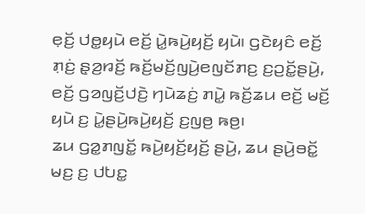ꤕ꤫ꤢꤩ꤬ ꤓꤥ꤭ꤟꤣꤧ ꤕꤢꤩ꤬ ꤣꤧ꤭ꤒꤣꤧ꤬ꤟꤢꤩ꤬ ꤟꤣꤧ꤯ ꤞꤢꤧꤟꤢꤨ ꤕꤢꤩ꤬ ꤊ꤫ꤢꤦ꤬ ꤔ꤫ꤤ꤬ꤙꤢꤩ꤬ ꤒꤢꤩ꤬ꤗꤢꤩ꤬ꤜꤣꤧ꤬ꤕꤜꤢꤩꤊꤢ꤬ ꤢ꤬ꤑꤢꤩ꤭ꤔꤣꤧ꤬, ꤕꤢꤩ꤬ ꤞꤤꤜꤢꤩ꤬ꤓꤢꤧ꤬ ꤚꤣꤧꤘꤢꤦ꤬ ꤊꤣꤧ꤭ ꤒꤢꤩ꤬ꤘꤣ ꤕꤢꤩ꤬ ꤗꤢꤩ꤬ ꤟꤣꤧ ꤢ꤬ ꤣꤧ꤭ꤔꤣꤧ꤬ꤒꤣꤧ꤬ꤟꤢꤩ꤬ ꤢ꤬ꤜꤥ꤬ ꤒꤥ꤬꤯
ꤘꤣ ꤞꤤ꤭ꤊꤜꤢꤩ꤭ ꤒꤣꤧ꤬ꤟꤢꤩ꤬ꤟꤢꤩ꤬ ꤔꤣꤧ꤬, ꤘꤣ ꤔꤣꤧ꤬ꤋꤢꤩ꤭ ꤗꤢ꤬ ꤢ꤬ ꤓꤝꤢ꤭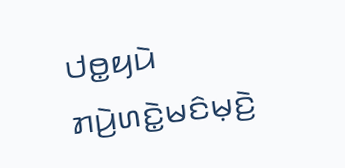ꤓꤥ꤭ꤟꤣꤧ ꤊꤣꤧ꤬ꤛꤢꤧ꤭ꤗꤢꤨꤗ꤫ꤢꤧ꤬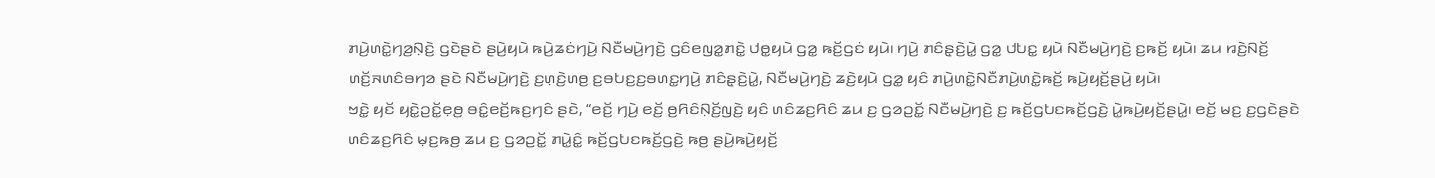ꤊꤣꤧ꤬ꤛꤢꤧ꤭ꤚꤤ꤬ꤡ꤫ꤢꤧ꤬ ꤞꤢꤧꤔꤢꤧ ꤔꤣꤧ꤬ꤟꤣꤧ ꤒꤣꤧ꤬ꤘꤢꤦꤚꤣꤧ꤬ ꤡꤢꤪꤗꤣꤧ꤬ꤚꤢꤧ꤬ ꤞꤢꤨꤕꤜꤤ꤭ꤊꤢꤧ꤭ ꤓꤥ꤭ꤟꤣꤧ ꤞꤤ꤭ ꤒꤢꤩ꤬ꤞꤢꤦ ꤟꤣꤧ꤯ ꤚꤣꤧ꤬ ꤊꤢꤨꤔ꤫ꤢꤧ꤬ꤣꤧ꤭ ꤞꤤ꤭ ꤓꤝꤢ꤭ ꤟꤣꤧ ꤡꤢꤪꤗꤣꤧ꤬ꤚꤢꤧ꤬ ꤢ꤬ꤒꤢꤩ꤬ ꤟꤣꤧ꤯ ꤘꤣ ꤙꤢꤧ꤬ꤡꤢꤩ꤬ ꤛꤢꤩ꤬ꤏꤛꤢꤨꤋꤚꤤ ꤔꤢꤧ ꤡꤢꤪꤗꤣꤧ꤬ꤚꤢꤧ꤬ ꤢ꤬ꤛ꤫ꤢꤧ꤬ꤛꤥ꤬ ꤢ꤬ꤋꤝꤢ꤬ꤢ꤬ꤋꤛꤢ꤭ꤚꤣꤧ꤬ ꤊꤢꤨꤔ꤫ꤢꤧ꤬ꤣꤧ꤭, ꤡꤢꤪꤗꤣꤧ꤬ꤚꤢꤧ꤬ ꤘꤢꤧ꤬ꤟꤣꤧ ꤞꤤ꤭ ꤟꤢꤨ ꤊꤣꤧ꤬ꤛꤢꤧ꤭ꤡꤢꤪꤊꤣꤧ꤬ꤛꤢꤧ꤭ꤒꤢꤩ꤬ ꤒꤣꤧ꤬ꤟꤢꤩ꤬ꤔꤣꤧ꤬ ꤟꤣꤧ꤯
ꤠꤢꤧ꤭ ꤟꤢꤩ ꤟꤢꤧ꤭ꤑꤢꤩ꤭ꤕ꤫ꤥ꤬ ꤋꤢꤨ꤭ꤕꤢꤩ꤬ꤒꤢ꤬ꤚꤢꤨ ꤔꤢꤧ, “ꤕꤢꤩ꤬ ꤚꤣꤧ꤬ ꤕꤢꤩ꤬ ꤥ꤬ꤖꤢꤨꤡ꤫ꤢꤩ꤬ꤜꤢꤧ꤬ ꤟꤢꤨ ꤛꤢꤨꤘꤢ꤬ꤖꤢꤨ ꤘꤣ ꤢ꤬ ꤞꤤꤑꤢꤩ꤭ ꤡꤢꤪꤗꤣꤧ꤬ꤚꤢꤧ꤬ ꤢ꤬ ꤒꤢꤩ꤬ꤞꤝꤢꤒꤢꤩ꤬ꤞꤢꤧ꤬ ꤣꤧ꤭ꤒꤣꤧ꤬ꤟꤢꤩ꤬ꤔꤣꤧ꤭꤯ ꤕꤢꤩ꤬ ꤗꤢ꤬ ꤢ꤬ꤞꤢꤧꤔꤢꤧ ꤛꤢꤨꤘꤢ꤬ꤖꤢꤨ ꤗ꤫ꤢ꤬ꤒꤥ꤬ ꤘꤣ ꤢ꤬ ꤞꤤꤑꤢꤩ꤭ ꤊꤣꤧ꤭ꤢꤨ꤭ ꤒꤢꤩ꤬ꤞꤝꤢꤒꤢꤩ꤬ꤞꤢꤧ꤬ ꤒꤥ꤬ ꤔꤣꤧ꤬ꤒꤣꤧ꤬ꤟꤢꤩ꤬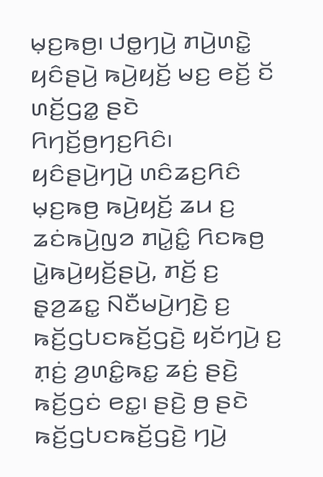ꤗ꤫ꤢ꤬ꤒꤥ꤬꤯ ꤓꤥ꤭ꤚꤣꤧ꤬ ꤊꤣꤧ꤬ꤛꤢꤧ꤭ ꤟꤢꤨꤔꤣꤧ꤬ ꤒꤣꤧ꤬ꤟꤢꤩ꤬ ꤗꤢ꤬ ꤕꤢꤩ꤬ ꤢꤩ ꤛꤢꤩ꤬ꤞꤤ꤭ ꤔꤢꤧ ꤖꤚꤢꤩ꤬ꤥ꤬ꤚꤢ꤬ꤖꤢꤨ꤯
ꤟꤢꤨꤔꤣꤧ꤬ꤚꤣꤧ꤬ ꤛꤢꤨꤘꤢ꤬ꤖꤢꤨ ꤗ꤫ꤢ꤬ꤒꤥ꤬ ꤒꤣꤧ꤬ꤟꤢꤩ꤬ ꤘꤣ ꤢ꤬ ꤘꤢꤦꤒꤣꤧ꤬ꤜꤤ ꤊꤣꤧ꤭ꤢꤨ꤭ ꤖꤢꤒꤥ꤬ ꤣꤧ꤭ꤒꤣꤧ꤬ꤟꤢꤩ꤬ꤔꤣꤧ꤬, ꤊꤢꤩ꤬ ꤢ꤬ ꤔ꤫ꤤ꤬ꤘꤢ꤭ ꤡꤢꤪꤗꤣꤧ꤬ꤚꤢꤧ꤬ ꤢ꤬ ꤒꤢꤩ꤬ꤞꤝꤢꤒꤢꤩ꤬ꤞꤢꤧ꤬ ꤟꤢꤩꤚꤣꤧ꤬ ꤢ꤬ ꤊ꤫ꤢꤦ꤬ ꤤ꤬ꤛꤢꤨ꤭ꤒꤢ꤭ ꤘꤢꤦ꤬ ꤔꤢꤧ꤬ ꤒꤢꤩ꤬ꤞꤢꤦ ꤕꤢ꤭꤯ ꤔꤢꤧ꤬ ꤥ꤬ ꤔꤢꤧ ꤒꤢꤩ꤬ꤞꤝꤢꤒꤢꤩ꤬ꤞꤢꤧ꤬ ꤚꤣꤧ꤬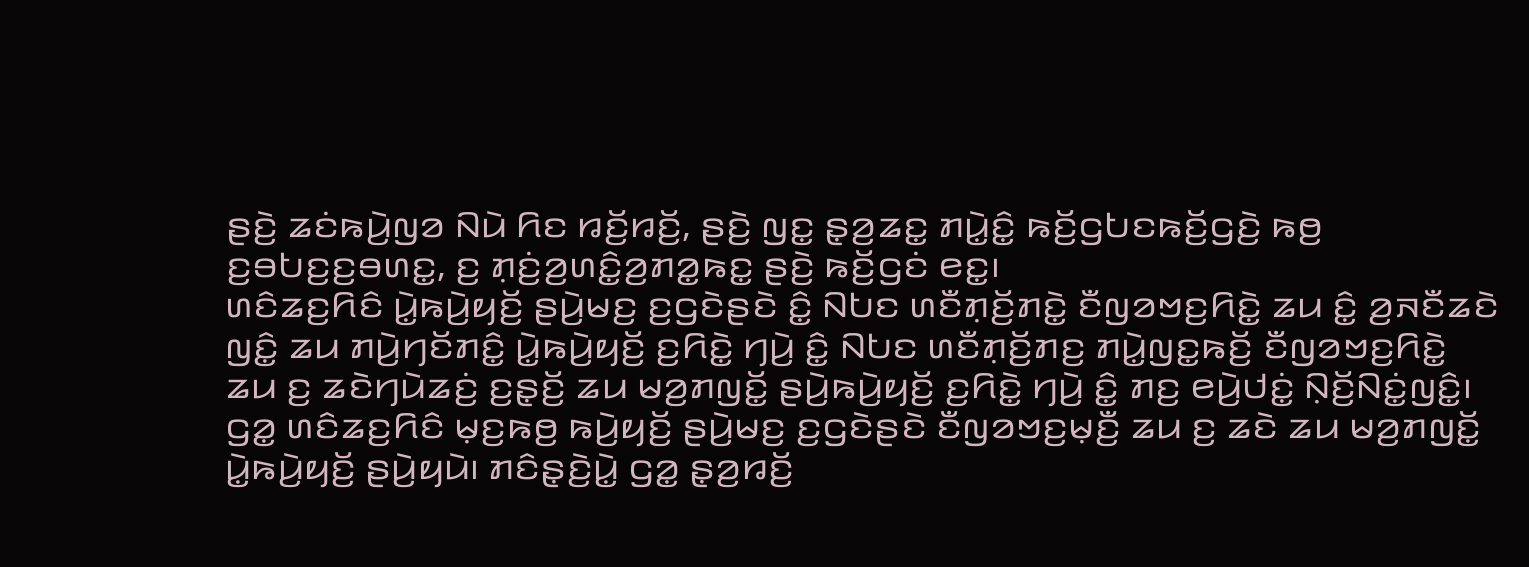ꤔꤢꤧ꤬ ꤘꤢꤦꤒꤣꤧ꤬ꤜꤤ ꤡꤣꤧ ꤖꤢ ꤙꤢꤩ꤬ꤙꤢꤩ꤬, ꤔꤢꤧ꤬ ꤜꤢ꤭ ꤔ꤫ꤤ꤬ꤘꤢ꤭ ꤊꤣꤧ꤭ꤢꤨ꤭ ꤒꤢꤩ꤬ꤞꤝꤢꤒꤢꤩ꤬ꤞꤢꤧ꤬ ꤒꤥ꤬ ꤢ꤬ꤋꤝꤢ꤬ꤢ꤬ꤋꤛꤢ꤭, ꤢ꤬ ꤊ꤫ꤢꤦ꤬ꤤ꤬ꤛꤢꤨ꤭ꤤ꤬ꤊꤤ꤭ꤒꤢ꤭ ꤔꤢꤧ꤬ ꤒꤢꤩ꤬ꤞꤢꤦ ꤕꤢ꤭꤯
ꤛꤢꤨꤘꤢ꤬ꤖꤢꤨ ꤣꤧ꤭ꤒꤣꤧ꤬ꤟꤢꤩ꤬ ꤔꤣꤧ꤬ꤗꤢ꤬ ꤢ꤬ꤞꤢꤧꤔꤢꤧ ꤢꤨ꤭ ꤡꤝꤢ ꤛꤢꤪꤊ꤫ꤢꤩ꤬ꤊꤢꤧ꤭ ꤢꤪꤜꤤꤠꤢ꤬ꤖꤢꤧ꤭ ꤘꤣ ꤢꤨ꤭ ꤤ꤬ꤏꤢꤪꤘꤢꤧ ꤜꤢꤨ꤭ ꤘꤣ ꤊꤣꤧ꤬ꤚꤢꤩꤊꤢꤨ꤭ ꤣꤧ꤭ꤒꤣꤧ꤬ꤟꤢꤩ꤬ ꤢ꤬ꤖꤢꤧ꤭ ꤚꤣꤧ꤬ ꤢꤨ꤭ ꤡꤝꤢ ꤛꤢꤪꤊ꤫ꤢꤩ꤬ꤊꤢ꤬ ꤊꤣꤧ꤭ꤜꤢ꤭ꤒꤢꤩ꤬ ꤢꤪꤜꤤꤠꤢ꤬ꤖꤢꤧ꤭ ꤘꤣ ꤢ꤬ ꤘꤢꤧꤚꤣꤧꤘꤢꤦ꤬ ꤢ꤬ꤔ꤫ꤢꤩ꤬ ꤘꤣ ꤗꤤ꤬ꤊꤜꤢꤩ꤭ ꤔꤣꤧ꤬ꤒꤣꤧ꤬ꤟꤢꤩ꤬ ꤢ꤬ꤖꤢꤧ꤭ ꤚꤣꤧ꤬ ꤢꤨ꤭ ꤊꤢ꤬ ꤕꤣꤧ꤬ꤓꤢꤦ꤭ ꤡ꤫ꤢꤩ꤬ꤡꤢꤦ꤭ꤜꤢꤨ꤭꤯ ꤞꤤ꤭ ꤛꤢꤨꤘꤢ꤬ꤖꤢꤨ ꤗ꤫ꤢ꤬ꤒꤥ꤬ ꤒꤣꤧ꤬ꤟꤢꤩ꤬ ꤔꤣꤧ꤬ꤗꤢ꤬ ꤢ꤬ꤞꤢꤧꤔꤢꤧ ꤢꤪꤜꤤꤠꤢ꤬ꤗ꤫ꤢꤪ꤬ ꤘꤣ ꤢ꤬ ꤘꤢꤧ ꤘꤣ ꤗꤤ꤬ꤊꤜꤢꤩ꤭ ꤣꤧ꤭ꤒꤣꤧ꤬ꤟꤢꤩ꤬ ꤔꤣꤧ꤬ꤟꤣꤧ꤯ ꤊꤢꤨꤔ꤫ꤢꤧ꤬ꤣꤧ꤭ ꤞꤤ꤭ ꤔ꤫ꤤ꤬ꤙꤢꤩ꤬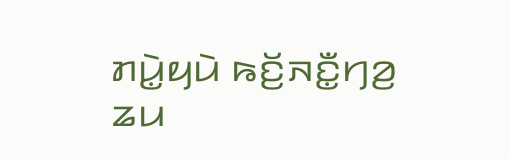ꤊꤣꤧ꤭ꤟꤣꤧ ꤒꤢꤩ꤬ꤏꤢꤪ꤭ꤚꤤ꤬ ꤘꤣ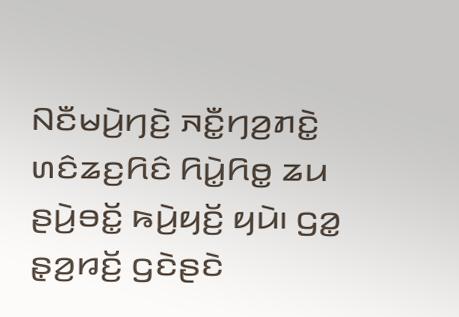ꤡꤢꤪꤗꤣꤧ꤬ꤚꤢꤧ꤬ ꤏꤢꤪ꤭ꤚꤤ꤬ꤊꤢꤧ꤭ ꤛꤢꤨꤘꤢ꤬ꤖꤢꤨ ꤖꤣꤧ꤭ꤖꤥ꤭ ꤘꤣ ꤔꤣꤧ꤬ꤋꤢꤩ꤭ ꤒꤣꤧ꤬ꤟꤢꤩ꤬ ꤟꤣꤧ꤯ ꤞꤤ꤭ ꤔ꤫ꤤ꤬ꤙꤢꤩ꤬ ꤞꤢꤧꤔꤢꤧ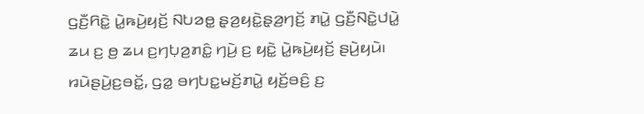ꤞꤢꤪ꤬ꤖꤢꤧ꤭ ꤣꤧ꤭ꤒꤣꤧ꤬ꤟꤢꤩ꤬ ꤡꤝꤤꤥ꤭ ꤔ꤫ꤤ꤬ꤟꤢꤧ꤭ꤔ꤫ꤤ꤬ꤚꤢꤩ꤬ ꤊꤣꤧ꤭ ꤞꤢꤪ꤬ꤡꤢꤧ꤭ꤓꤣꤧ꤭ ꤘꤣ ꤢ꤬ ꤥ꤬ ꤘꤣ ꤢ꤬ꤚꤝ꤫ꤤ꤬ꤊꤢꤨ꤭ ꤚꤣꤧ꤬ ꤢ꤬ ꤟꤢꤧ꤭ ꤣꤧ꤭ꤒꤣꤧ꤬ꤟꤢꤩ꤬ ꤔꤣꤧ꤬ꤟꤣꤧ꤯
ꤙꤣꤧꤔꤣꤧ꤬ꤢ꤬ꤋꤢꤩ꤭, ꤞꤤ꤭ ꤋꤚꤝꤢ꤭ꤗꤢꤩ꤬ꤊꤣꤧ꤭ ꤟꤢꤩ꤬ꤋꤢꤨ꤬ ꤢ꤬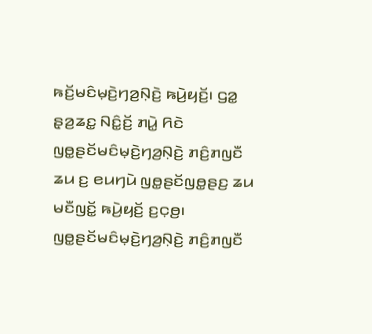ꤒꤢꤩ꤬ꤗꤢꤨꤗ꤫ꤢꤧ꤬ꤚꤤ꤬ꤡ꤫ꤢꤧ꤬ ꤒꤣꤧ꤬ꤟꤢꤩ꤬꤯ ꤞꤤ꤭ ꤔ꤫ꤤ꤬ꤘꤢ꤭ ꤡꤢꤨ꤭ꤢꤩ꤬ ꤊꤣꤧ꤭ ꤖꤢꤧ ꤜꤥ꤭ꤔꤢꤩꤗꤢꤨꤗ꤫ꤢꤧ꤬ꤚꤤ꤬ꤡ꤫ꤢꤧ꤬ ꤊꤢꤨ꤬ꤊꤜꤢꤪ ꤘꤣ ꤢ꤬ ꤕꤣꤚꤣꤧ ꤜꤥ꤭ꤔꤢꤩꤜꤥ꤭ꤔꤢ꤬ ꤘꤣ ꤗꤢꤪꤜꤢꤩ꤭ ꤒꤣꤧ꤬ꤟꤢꤩ꤬ ꤢ꤬ꤍ꤫ꤥ꤬꤯ ꤜꤥ꤭ꤔꤢꤩꤗꤢꤨꤗ꤫ꤢꤧ꤬ꤚꤤ꤬ꤡ꤫ꤢꤧ꤬ ꤊꤢꤨ꤬ꤊꤜꤢꤪ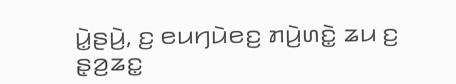ꤣꤧ꤭ꤔꤣꤧ꤬, ꤢ꤬ ꤕꤣꤚꤣꤧꤕꤢ꤬ ꤊꤣꤧ꤬ꤛꤢꤧ꤭ ꤘꤣ ꤢ꤬ ꤔ꤫ꤤ꤬ꤘꤢ꤭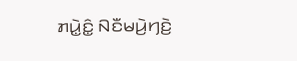ꤊꤣꤧ꤭ꤢꤨ꤭ ꤡꤢꤪꤗꤣꤧ꤬ꤚꤢꤧ꤬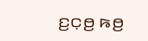ꤢ꤬ꤍ꤫ꤥ꤬ ꤒꤥ꤬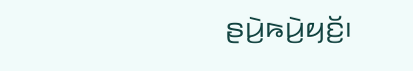ꤔꤣꤧ꤬ꤒꤣꤧ꤬ꤟꤢꤩ꤬꤯